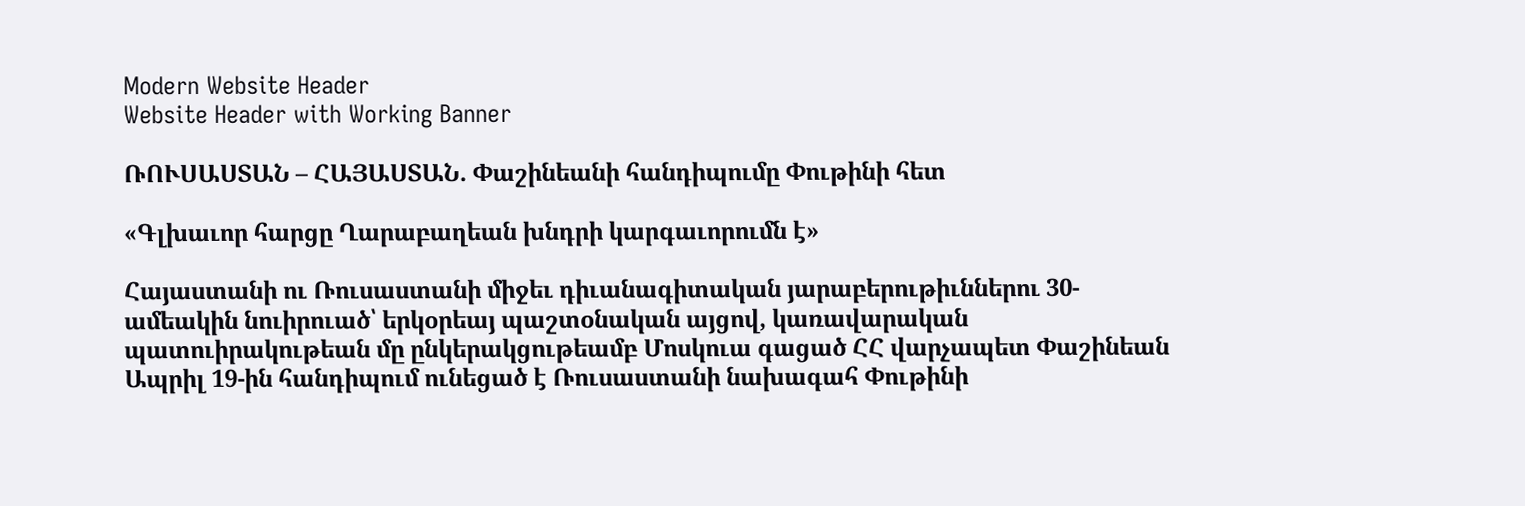Modern Website Header
Website Header with Working Banner

ՌՈՒՍԱՍՏԱՆ – ՀԱՅԱՍՏԱՆ. Փաշինեանի հանդիպումը Փութինի հետ

«Գլխաւոր հարցը Ղարաբաղեան խնդրի կարգաւորումն է»

Հայաստանի ու Ռուսաստանի միջեւ դիւանագիտական յարաբերութիւններու 30-ամեակին նուիրուած՝ երկօրեայ պաշտօնական այցով, կառավարական պատուիրակութեան մը ընկերակցութեամբ Մոսկուա գացած ՀՀ վարչապետ Փաշինեան Ապրիլ 19-ին հանդիպում ունեցած է Ռուսաստանի նախագահ Փութինի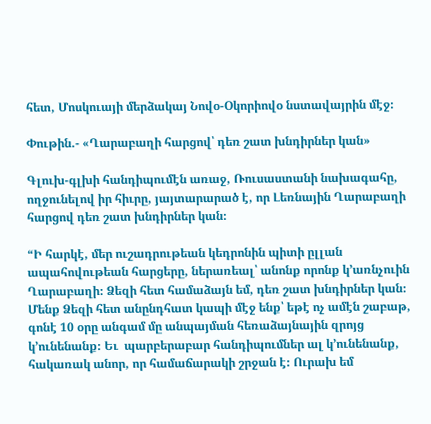հետ, Մոսկուայի մերձակայ Նովօ-Օկորիովօ նստավայրին մէջ։

Փութին.- «Ղարաբաղի հարցով՝ դեռ շատ խնդիրներ կան»

Գլուխ-գլխի հանդիպումէն առաջ, Ռուսաստանի նախագահը, ողջունելով իր հիւրը, յայտարարած է, որ Լեռնային Ղարաբաղի հարցով դեռ շատ խնդիրներ կան։

“Ի հարկէ, մեր ուշադրութեան կեդրոնին պիտի ըլլան ապահովութեան հարցերը, ներառեալ՝ անոնք որոնք կ՚առնչուին Ղարաբաղի։ Ձեզի հետ համաձայն եմ, դեռ շատ խնդիրներ կան։ Մենք Ձեզի հետ անընդհատ կապի մէջ ենք՝ եթէ ոչ ամէն շաբաթ, գոնէ 10 օրը անգամ մը անպայման հեռաձայնային զրոյց կ՚ունենանք։ Եւ  պարբերաբար հանդիպումներ ալ կ՚ունենանք, հակառակ անոր, որ համաճարակի շրջան է։ Ուրախ եմ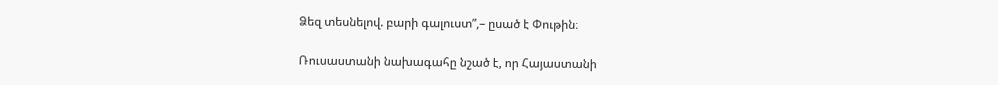Ձեզ տեսնելով. բարի գալուստ”,– ըսած է Փութին։

Ռուսաստանի նախագահը նշած է, որ Հայաստանի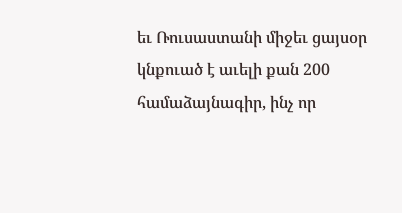եւ Ռուսաստանի միջեւ ցայսօր կնքուած է աւելի քան 200 համաձայնագիր, ինչ որ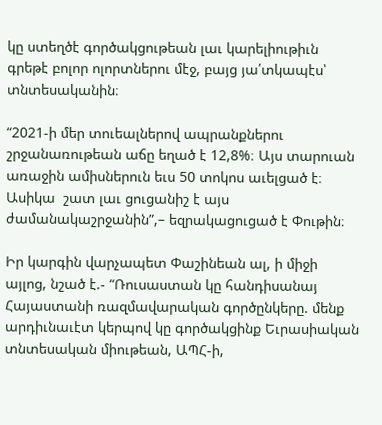կը ստեղծէ գործակցութեան լաւ կարելիութիւն գրեթէ բոլոր ոլորտներու մէջ, բայց յա՛տկապէս՝ տնտեսականին։

“2021-ի մեր տուեալներով ապրանքներու շրջանառութեան աճը եղած է 12,8%։ Այս տարուան առաջին ամիսներուն եւս 50 տոկոս աւելցած է։ Ասիկա  շատ լաւ ցուցանիշ է այս ժամանակաշրջանին”,– եզրակացուցած է Փութին։

Իր կարգին վարչապետ Փաշինեան ալ, ի միջի այլոց, նշած է.- “Ռուսաստան կը հանդիսանայ Հայաստանի ռազմավարական գործընկերը. մենք արդիւնաւէտ կերպով կը գործակցինք Եւրասիական տնտեսական միութեան, ԱՊՀ-ի,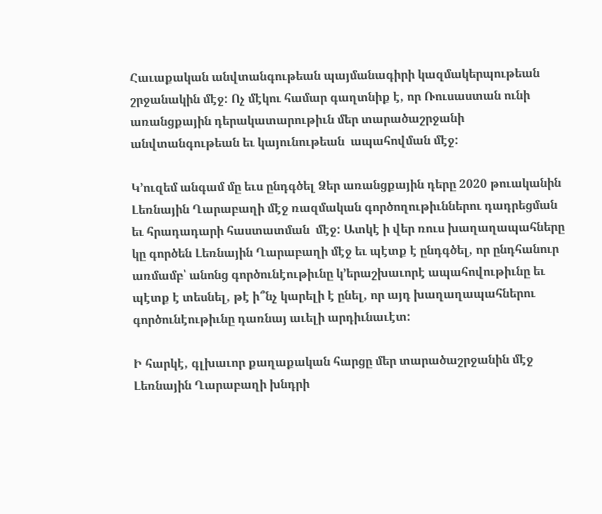Հաւաքական անվտանգութեան պայմանագիրի կազմակերպութեան շրջանակին մէջ: Ոչ մէկու համար գաղտնիք է, որ Ռուսաստան ունի առանցքային դերակատարութիւն մեր տարածաշրջանի անվտանգութեան եւ կայունութեան  ապահովման մէջ:

Կ՚ուզեմ անգամ մը եւս ընդգծել Ձեր առանցքային դերը 2020 թուականին Լեռնային Ղարաբաղի մէջ ռազմական գործողութիւններու դադրեցման եւ հրադադարի հաստատման  մէջ: Ատկէ ի վեր ռուս խաղաղապահները կը գործեն Լեռնային Ղարաբաղի մէջ եւ պէտք է ընդգծել, որ ընդհանուր առմամբ՝ անոնց գործունէութիւնը կ՚երաշխաւորէ ապահովութիւնը եւ պէտք է տեսնել, թէ ի՞նչ կարելի է ընել, որ այդ խաղաղապահներու գործունէութիւնը դառնայ աւելի արդիւնաւէտ:

Ի հարկէ, գլխաւոր քաղաքական հարցը մեր տարածաշրջանին մէջ Լեռնային Ղարաբաղի խնդրի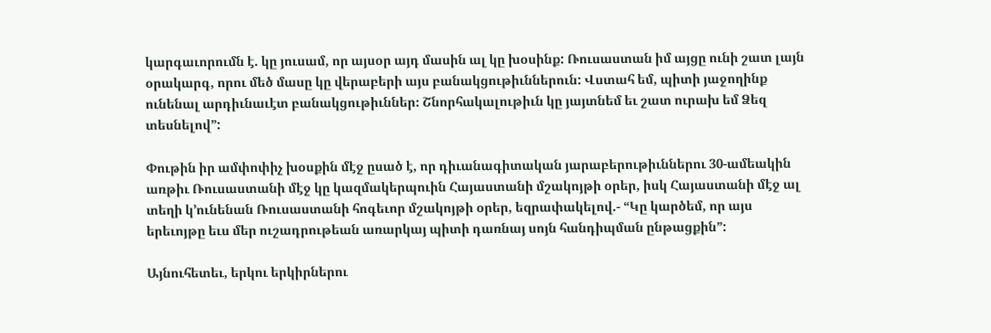կարգաւորումն է. կը յուսամ, որ այսօր այդ մասին ալ կը խօսինք: Ռուսաստան իմ այցը ունի շատ լայն օրակարգ, որու մեծ մասը կը վերաբերի այս բանակցութիւններուն: Վստահ եմ, պիտի յաջողինք ունենալ արդիւնաւէտ բանակցութիւններ։ Շնորհակալութիւն կը յայտնեմ եւ շատ ուրախ եմ Ձեզ տեսնելով”:

Փութին իր ամփոփիչ խօսքին մէջ ըսած է, որ դիւանագիտական յարաբերութիւններու 30-ամեակին առթիւ Ռուսաստանի մէջ կը կազմակերպուին Հայաստանի մշակոյթի օրեր, իսկ Հայաստանի մէջ ալ տեղի կ՚ունենան Ռուսաստանի հոգեւոր մշակոյթի օրեր, եզրափակելով.- “Կը կարծեմ, որ այս երեւոյթը եւս մեր ուշադրութեան առարկայ պիտի դառնայ սոյն հանդիպման ընթացքին”:

Այնուհետեւ, երկու երկիրներու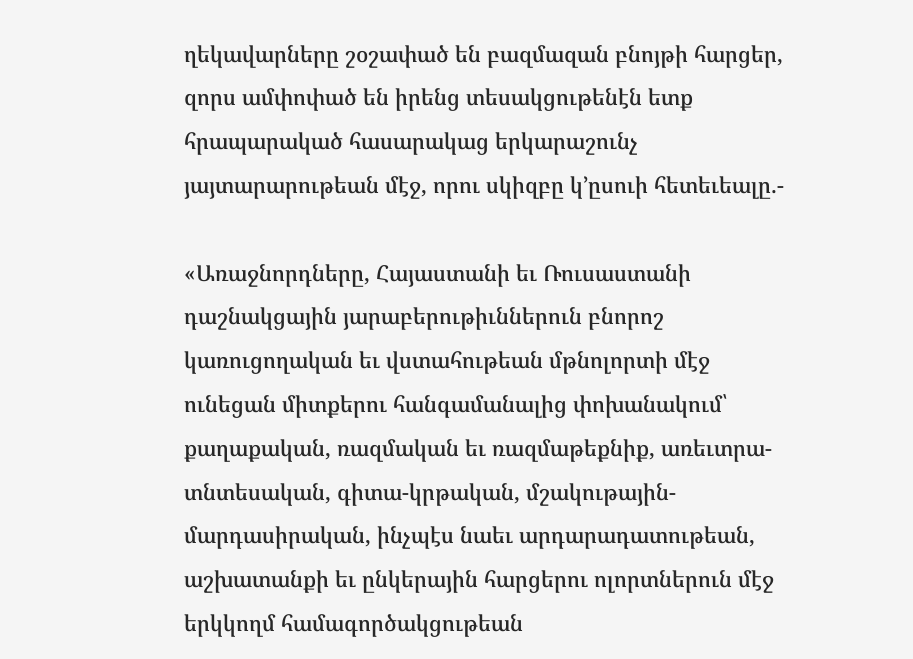ղեկավարները շօշափած են բազմազան բնոյթի հարցեր, զորս ամփոփած են իրենց տեսակցութենէն ետք հրապարակած հասարակաց երկարաշունչ յայտարարութեան մէջ, որու սկիզբը կ՚ըսուի հետեւեալը.-

«Առաջնորդները, Հայաստանի եւ Ռուսաստանի դաշնակցային յարաբերութիւններուն բնորոշ կառուցողական եւ վստահութեան մթնոլորտի մէջ ունեցան միտքերու հանգամանալից փոխանակում՝ քաղաքական, ռազմական եւ ռազմաթեքնիք, առեւտրա-տնտեսական, գիտա-կրթական, մշակութային-մարդասիրական, ինչպէս նաեւ արդարադատութեան, աշխատանքի եւ ընկերային հարցերու ոլորտներուն մէջ երկկողմ համագործակցութեան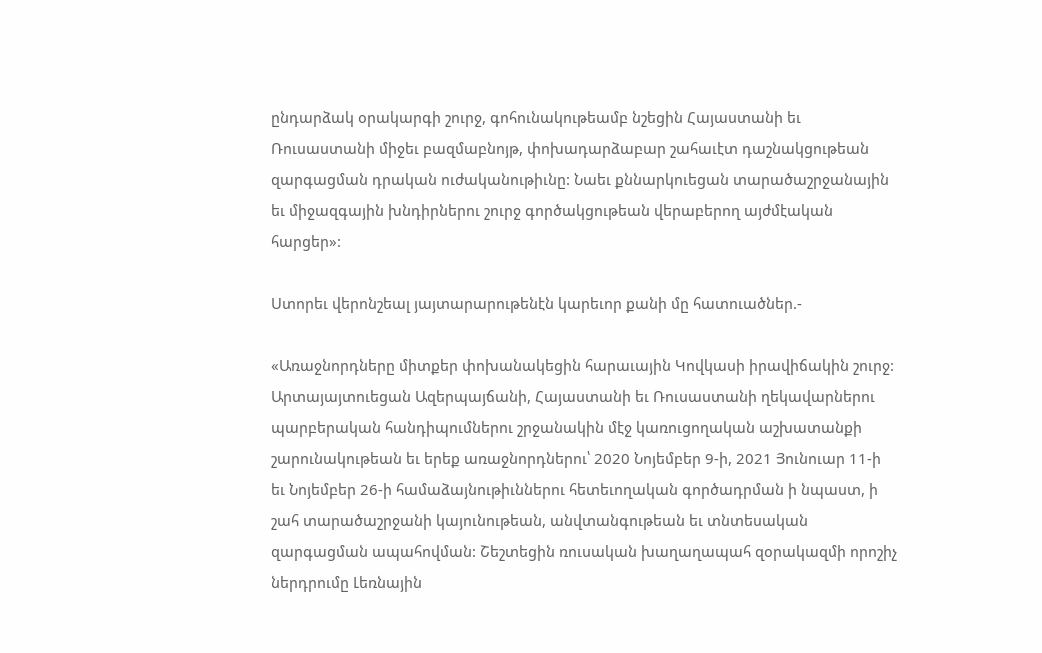ընդարձակ օրակարգի շուրջ, գոհունակութեամբ նշեցին Հայաստանի եւ Ռուսաստանի միջեւ բազմաբնոյթ, փոխադարձաբար շահաւէտ դաշնակցութեան զարգացման դրական ուժականութիւնը: Նաեւ քննարկուեցան տարածաշրջանային եւ միջազգային խնդիրներու շուրջ գործակցութեան վերաբերող այժմէական հարցեր»:

Ստորեւ վերոնշեալ յայտարարութենէն կարեւոր քանի մը հատուածներ.-

«Առաջնորդները միտքեր փոխանակեցին հարաւային Կովկասի իրավիճակին շուրջ: Արտայայտուեցան Ազերպայճանի, Հայաստանի եւ Ռուսաստանի ղեկավարներու պարբերական հանդիպումներու շրջանակին մէջ կառուցողական աշխատանքի շարունակութեան եւ երեք առաջնորդներու՝ 2020 Նոյեմբեր 9-ի, 2021 Յունուար 11-ի եւ Նոյեմբեր 26-ի համաձայնութիւններու հետեւողական գործադրման ի նպաստ, ի շահ տարածաշրջանի կայունութեան, անվտանգութեան եւ տնտեսական զարգացման ապահովման: Շեշտեցին ռուսական խաղաղապահ զօրակազմի որոշիչ ներդրումը Լեռնային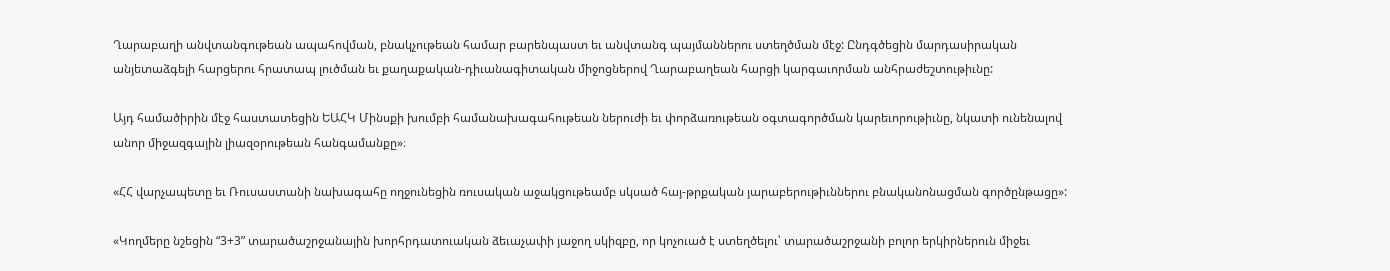Ղարաբաղի անվտանգութեան ապահովման, բնակչութեան համար բարենպաստ եւ անվտանգ պայմաններու ստեղծման մէջ: Ընդգծեցին մարդասիրական անյետաձգելի հարցերու հրատապ լուծման եւ քաղաքական-դիւանագիտական միջոցներով Ղարաբաղեան հարցի կարգաւորման անհրաժեշտութիւնը:

Այդ համածիրին մէջ հաստատեցին ԵԱՀԿ Մինսքի խումբի համանախագահութեան ներուժի եւ փորձառութեան օգտագործման կարեւորութիւնը, նկատի ունենալով անոր միջազգային լիազօրութեան հանգամանքը»։

«ՀՀ վարչապետը եւ Ռուսաստանի նախագահը ողջունեցին ռուսական աջակցութեամբ սկսած հայ-թրքական յարաբերութիւններու բնականոնացման գործընթացը»:

«Կողմերը նշեցին “3+3” տարածաշրջանային խորհրդատուական ձեւաչափի յաջող սկիզբը, որ կոչուած է ստեղծելու՝ տարածաշրջանի բոլոր երկիրներուն միջեւ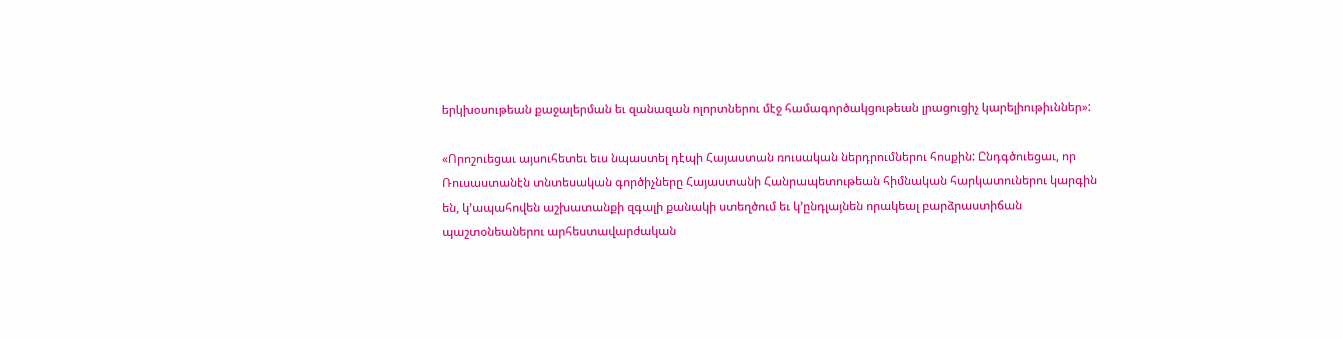երկխօսութեան քաջալերման եւ զանազան ոլորտներու մէջ համագործակցութեան լրացուցիչ կարելիութիւններ»:

«Որոշուեցաւ այսուհետեւ եւս նպաստել դէպի Հայաստան ռուսական ներդրումներու հոսքին: Ընդգծուեցաւ, որ Ռուսաստանէն տնտեսական գործիչները Հայաստանի Հանրապետութեան հիմնական հարկատուներու կարգին են, կ՚ապահովեն աշխատանքի զգալի քանակի ստեղծում եւ կ՚ընդլայնեն որակեալ բարձրաստիճան պաշտօնեաներու արհեստավարժական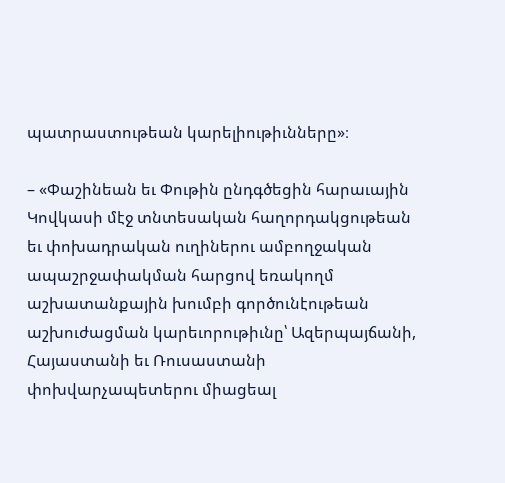պատրաստութեան կարելիութիւնները»։

– «Փաշինեան եւ Փութին ընդգծեցին հարաւային Կովկասի մէջ տնտեսական հաղորդակցութեան եւ փոխադրական ուղիներու ամբողջական ապաշրջափակման հարցով եռակողմ աշխատանքային խումբի գործունէութեան աշխուժացման կարեւորութիւնը՝ Ազերպայճանի, Հայաստանի եւ Ռուսաստանի փոխվարչապետերու միացեալ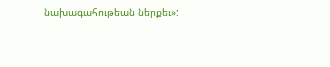նախագահութեան ներքեւ»: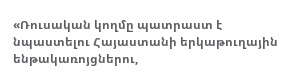«Ռուսական կողմը պատրաստ է նպաստելու Հայաստանի երկաթուղային ենթակառոյցներու,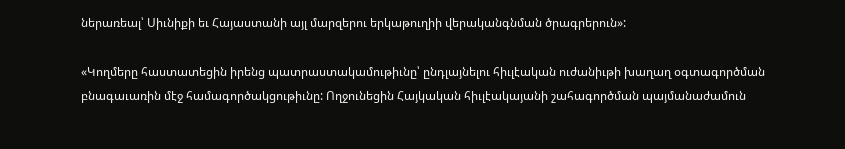ներառեալ՝ Սիւնիքի եւ Հայաստանի այլ մարզերու երկաթուղիի վերականգնման ծրագրերուն»:

«Կողմերը հաստատեցին իրենց պատրաստակամութիւնը՝ ընդլայնելու հիւլէական ուժանիւթի խաղաղ օգտագործման բնագաւառին մէջ համագործակցութիւնը: Ողջունեցին Հայկական հիւլէակայանի շահագործման պայմանաժամուն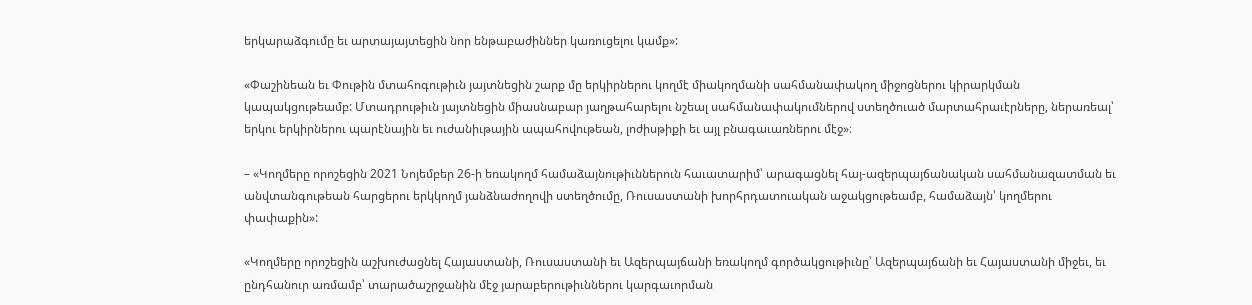երկարաձգումը եւ արտայայտեցին նոր ենթաբաժիններ կառուցելու կամք»:

«Փաշինեան եւ Փութին մտահոգութիւն յայտնեցին շարք մը երկիրներու կողմէ միակողմանի սահմանափակող միջոցներու կիրարկման կապակցութեամբ: Մտադրութիւն յայտնեցին միասնաբար յաղթահարելու նշեալ սահմանափակումներով ստեղծուած մարտահրաւէրները, ներառեալ՝ երկու երկիրներու պարէնային եւ ուժանիւթային ապահովութեան, լոժիսթիքի եւ այլ բնագաւառներու մէջ»։

– «Կողմերը որոշեցին 2021 Նոյեմբեր 26-ի եռակողմ համաձայնութիւններուն հաւատարիմ՝ արագացնել հայ-ազերպայճանական սահմանազատման եւ անվտանգութեան հարցերու երկկողմ յանձնաժողովի ստեղծումը, Ռուսաստանի խորհրդատուական աջակցութեամբ, համաձայն՝ կողմերու փափաքին»:

«Կողմերը որոշեցին աշխուժացնել Հայաստանի, Ռուսաստանի եւ Ազերպայճանի եռակողմ գործակցութիւնը՝ Ազերպայճանի եւ Հայաստանի միջեւ, եւ ընդհանուր առմամբ՝ տարածաշրջանին մէջ յարաբերութիւններու կարգաւորման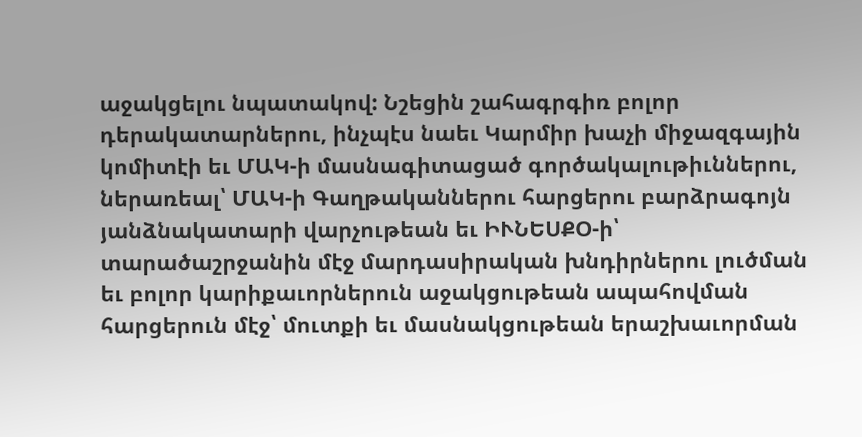աջակցելու նպատակով: Նշեցին շահագրգիռ բոլոր դերակատարներու, ինչպէս նաեւ Կարմիր խաչի միջազգային կոմիտէի եւ ՄԱԿ-ի մասնագիտացած գործակալութիւններու, ներառեալ՝ ՄԱԿ-ի Գաղթականներու հարցերու բարձրագոյն յանձնակատարի վարչութեան եւ ԻՒՆԵՍՔՕ-ի՝ տարածաշրջանին մէջ մարդասիրական խնդիրներու լուծման եւ բոլոր կարիքաւորներուն աջակցութեան ապահովման հարցերուն մէջ՝ մուտքի եւ մասնակցութեան երաշխաւորման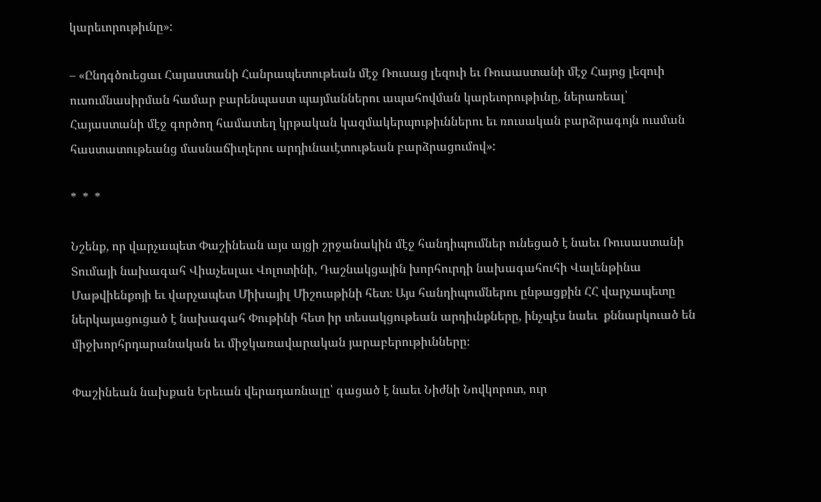կարեւորութիւնը»:

– «Ընդգծուեցաւ Հայաստանի Հանրապետութեան մէջ Ռուսաց լեզուի եւ Ռուսաստանի մէջ Հայոց լեզուի ուսումնասիրման համար բարենպաստ պայմաններու ապահովման կարեւորութիւնը, ներառեալ՝ Հայաստանի մէջ գործող համատեղ կրթական կազմակերպութիւններու եւ ռուսական բարձրագոյն ուսման հաստատութեանց մասնաճիւղերու արդիւնաւէտութեան բարձրացումով»:

*  *  *

Նշենք, որ վարչապետ Փաշինեան այս այցի շրջանակին մէջ հանդիպումներ ունեցած է նաեւ Ռուսաստանի Տումայի նախագահ Վիաչեսլաւ Վոլոտինի, Դաշնակցային խորհուրդի նախագահուհի Վալենթինա Մաթվիենքոյի եւ վարչապետ Միխայիլ Միշուսթինի հետ։ Այս հանդիպումներու ընթացքին ՀՀ վարչապետը ներկայացուցած է նախագահ Փութինի հետ իր տեսակցութեան արդիւնքները, ինչպէս նաեւ  քննարկուած են միջխորհրդարանական եւ միջկառավարական յարաբերութիւնները։

Փաշինեան նախքան Երեւան վերադառնալը՝ գացած է նաեւ Նիժնի Նովկորոտ, ուր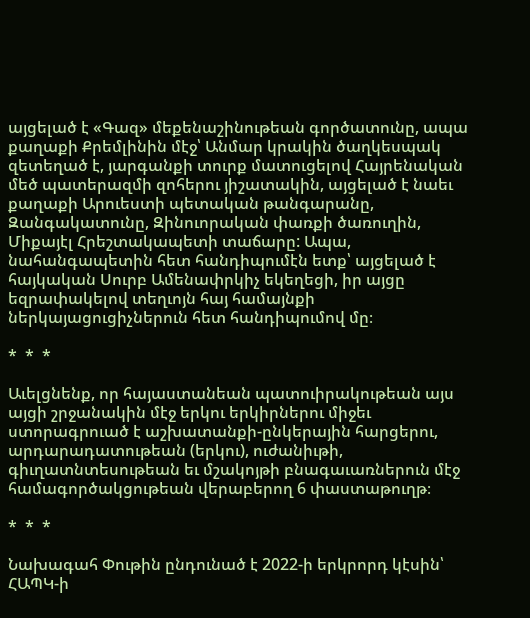այցելած է «Գազ» մեքենաշինութեան գործատունը, ապա քաղաքի Քրեմլինին մէջ՝ Անմար կրակին ծաղկեսպակ զետեղած է, յարգանքի տուրք մատուցելով Հայրենական մեծ պատերազմի զոհերու յիշատակին, այցելած է նաեւ քաղաքի Արուեստի պետական թանգարանը, Զանգակատունը, Զինուորական փառքի ծառուղին, Միքայէլ Հրեշտակապետի տաճարը: Ապա, նահանգապետին հետ հանդիպումէն ետք՝ այցելած է հայկական Սուրբ Ամենափրկիչ եկեղեցի, իր այցը եզրափակելով տեղւոյն հայ համայնքի ներկայացուցիչներուն հետ հանդիպումով մը։

*  *  *

Աւելցնենք, որ հայաստանեան պատուիրակութեան այս այցի շրջանակին մէջ երկու երկիրներու միջեւ ստորագրուած է աշխատանքի-ընկերային հարցերու, արդարադատութեան (երկու), ուժանիւթի, գիւղատնտեսութեան եւ մշակոյթի բնագաւառներուն մէջ համագործակցութեան վերաբերող 6 փաստաթուղթ։

*  *  *

Նախագահ Փութին ընդունած է 2022-ի երկրորդ կէսին՝ ՀԱՊԿ-ի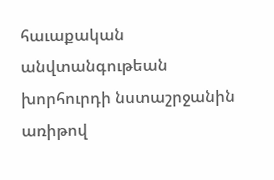հաւաքական անվտանգութեան խորհուրդի նստաշրջանին առիթով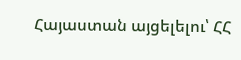Հայաստան այցելելու՝ ՀՀ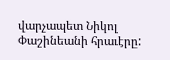վարչապետ Նիկոլ Փաշինեանի հրաւէրը: